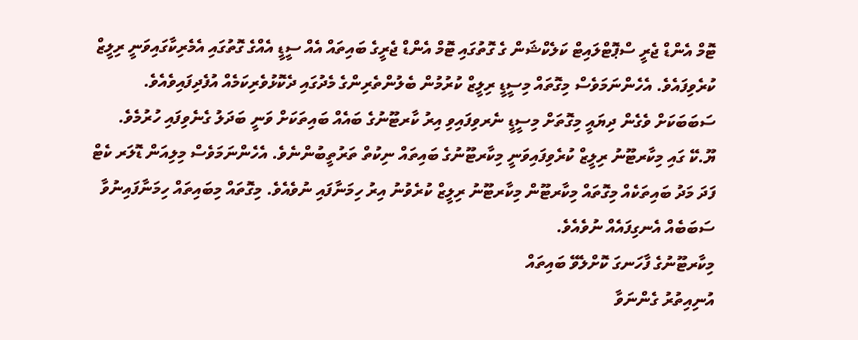ޓޮމް އެންޑް ޖެރީ ސްޕޮޓްލައިޓް ކަލެކްޝަން ގެ ގޮތުގައި ޓޮމް އެންޑް ޖެރީގެ ބައިތައް އެއް ސީޑީ އެއްގެ ގޮތުގައި އެމެރިކާގައިވަނީ ރިލީޒް ކުރެވިފައެވެ. އެހެންނަމަވެސް މިގޮތައް މިސީޑީ ރިލީޒް ކުރުމުން ބެލުންތެރިންގެ މެދުގައި ދެކޮޅުވެރިކަމެއް އުފެދިފައިވެއެވެ. ސަބަބަކަށް ވެގެން ދިޔައީ މިގޮތަށް މިސީޑީ ނެރވިފައިވި އިރު ކާރޓޫނުގެ ބައެއް ބައިތަކަށް ވަނީ ބަދަލު ގެނެވިފައި ހުރުމެވެ. ޔޫ.ކޭ ގައި މިކާރޓޫނު ރިލީޒް ކުރެވިފައިވަނީ މިކާރޓޫނުގެ ބައިތައް ނިކުތް ތަރުތީބުންނެވެ. އެހެންނަމަވެސް މިލިއަން ޑޮލަރ ކެޓް ފަދަ މަދު ބައިތަކެއް މިގޮތައް މިކާރޓޫން މިކާރޓޫނު ރިލީޒް ކުރެވުނު އިރު ހިމަނާފައި ނުވެއެވެ. މިގޮތައް މިބައިތައް ހިމަނާފައިނުވާ ސަބަބެއް އެނގިފައެއް ނުވެއެވެ.
މިކާރޓޫނުގެ ފާހަނގަ ކޮށްލެވޭ ބައިތައް
އުނިއިތުރު ގެންނަވާ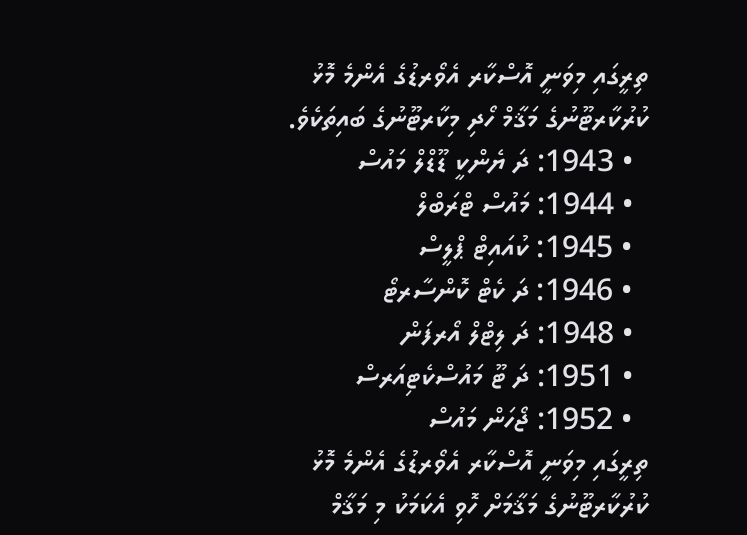ތިރީގައި މިވަނީ އޮސްކާރ އެވޯރޑުގެ އެންމެ މޮޅު ކުރުކާރޓޫނުގެ މަޤާމް ހޯދި މިކާރޓޫނުގެ ބައިތަކެވެ.
  • 1943: ދަ ޔެންކީ ޑޫޑްލް މައުސް
  • 1944: މައުސް ޓްރަބްލް
  • 1945: ކުއައިޓް ޕްލީސް
  • 1946: ދަ ކެޓް ކޮންސާރޓޯ
  • 1948: ދަ ލިޓްލް އޯރފަން
  • 1951: ދަ ޓޫ މައުސްކެޓިއަރސް
  • 1952: ޖޯހަން މައުސް
ތިރީގައި މިވަނީ އޮސްކާރ އެވޯރޑުގެ އެންމެ މޮޅު ކުރުކާރޓޫނުގެ މަޤާމަށް ހޮވި އެކަމަކު މި މަޤާމް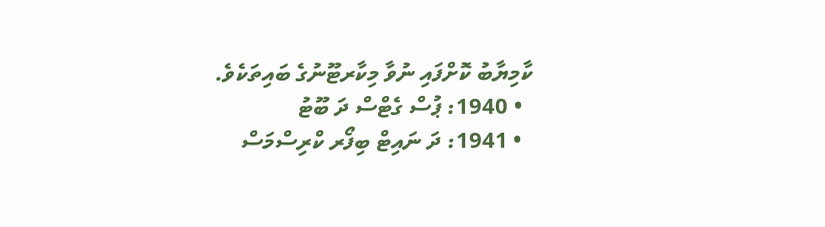ކާމިޔާބު ކޮށްފައި ނުވާ މިކާރޓޫނުގެ ބައިތަކެވެ.
  • 1940: ޕުސް ގެޓްސް ދަ ބޫޓު
  • 1941: ދަ ނައިޓް ބިފޯރ ކްރިސްމަސް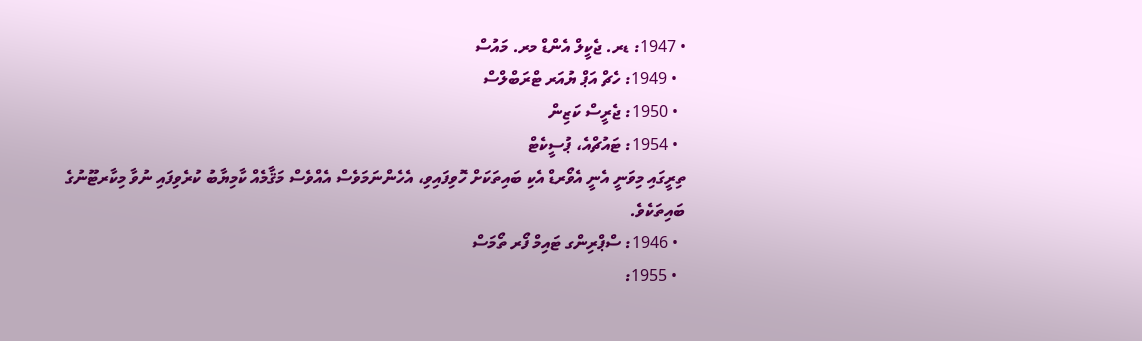• 1947: ޑރ. ޖެކީލް އެންޑް މރ. މައުސް
  • 1949: ހެޗް އަޕް ޔުއަރ ޓްރަބްލްސް
  • 1950: ޖެރީސް ކަޒިން
  • 1954: ޓައުޗްއެ، ޕުސީކެޓް
ތިރީގައި މިވަނީ އެނީ އެވޯރޑް އެކި ބައިތަކަށް ހޮވިފައިވި، އެހެންނަމަވެސް އެއްވެސް މަޤާމެއް ކާމިޔާބު ކުރެވިފައި ނުވާ މިކާރޓޫނުގެ ބައިތަކެވެ.
  • 1946: ސްޕްރިންގ ޓައިމް ފޯރ ތޯމަސް
  • 1955: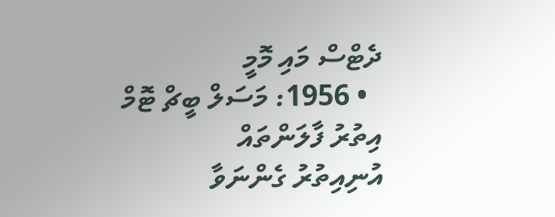ދެޓްސް މައި މޮމީ
  • 1956: މަސަލް ބީޗް ޓޮމް
އިތުރު ފާލަންތައް
އުނިއިތުރު ގެންނަވާ